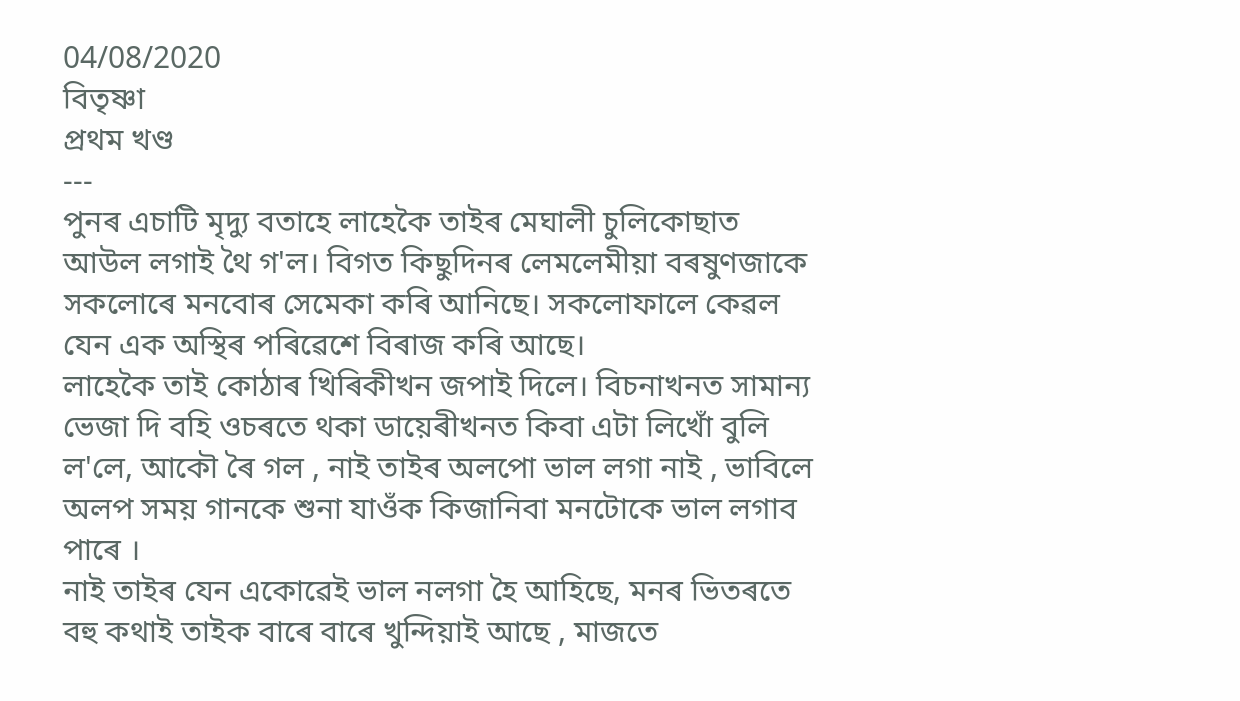04/08/2020
বিতৃষ্ণা
প্ৰথম খণ্ড
---
পুনৰ এচাটি মৃদ্যু বতাহে লাহেকৈ তাইৰ মেঘালী চুলিকোছাত আউল লগাই থৈ গ'ল। বিগত কিছুদিনৰ লেমলেমীয়া বৰষুণজাকে সকলোৰে মনবোৰ সেমেকা কৰি আনিছে। সকলোফালে কেৱল যেন এক অস্থিৰ পৰিৱেশে বিৰাজ কৰি আছে।
লাহেকৈ তাই কোঠাৰ খিৰিকীখন জপাই দিলে। বিচনাখনত সামান্য ভেজা দি বহি ওচৰতে থকা ডায়েৰীখনত কিবা এটা লিখোঁ বুলি ল'লে, আকৌ ৰৈ গল , নাই তাইৰ অলপো ভাল লগা নাই , ভাবিলে অলপ সময় গানকে শুনা যাওঁক কিজানিবা মনটোকে ভাল লগাব পাৰে ।
নাই তাইৰ যেন একোৱেই ভাল নলগা হৈ আহিছে, মনৰ ভিতৰতে বহু কথাই তাইক বাৰে বাৰে খুন্দিয়াই আছে , মাজতে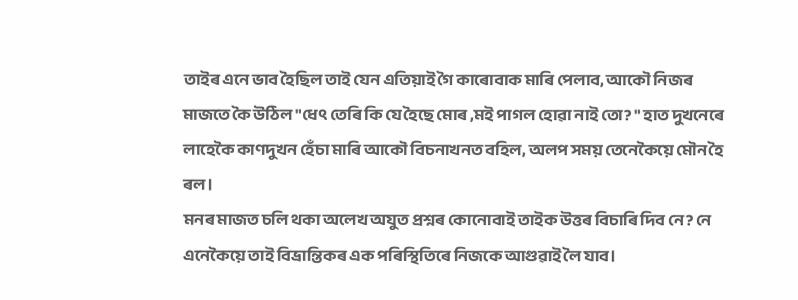তাইৰ এনে ভাব হৈছিল তাই যেন এতিয়াই গৈ কাৰোবাক মাৰি পেলাব, আকৌ নিজৰ মাজতে কৈ উঠিল "ধেৎ তেৰি কি যে হৈছে মোৰ ,মই পাগল হোৱা নাই তো? " হাত দুখনেৰে লাহেকৈ কাণদুখন হেঁচা মাৰি আকৌ বিচনাখনত বহিল, অলপ সময় তেনেকৈয়ে মৌন হৈ ৰল।
মনৰ মাজত চলি থকা অলেখ অযুত প্ৰশ্নৰ কোনোবাই তাইক উত্তৰ বিচাৰি দিব নে? নে এনেকৈয়ে তাই বিভ্ৰান্তিকৰ এক পৰিস্থিতিৰে নিজকে আগুৱাই লৈ যাব।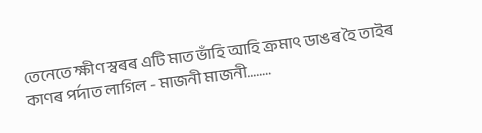তেনেতে ক্ষীণ স্বৰৰ এটি মাত ভাঁহি আহি ক্ৰমাৎ ডাঙৰ হৈ তাইৰ কাণৰ পৰ্দাত লাগিল - মাজনী মাজনী........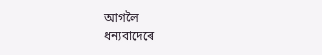আগলৈ
ধন্যবাদেৰে